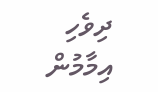ދިވެހި އިމާމުން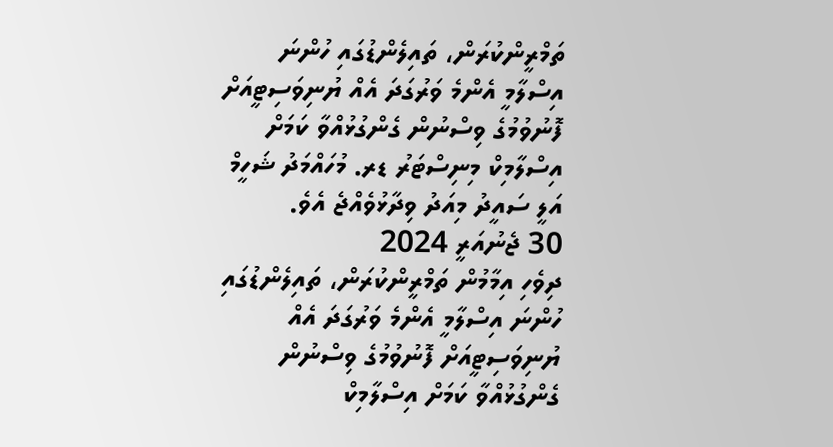ތަމްރީންކުރަން، ތައިލެންޑުގައި ހުންނަ އިސްލާމީ އެންމެ ވަރުގަދަ އެއް ޔުނިވަސިޓީއަށް ފޮނުވުމުގެ ވިސްނުން ގެންގުޅުއްވާ ކަމަށް އިސްލާމިކް މިނިސްޓަރު ޑރ. މުހައްމަދު ޝަހީމް އަލީ ސައީދު މިއަދު ވިދާޅުވެއްޖެ އެވެ.
30 ޖެނުއަރީ 2024
ދިވެހި އިމާމުން ތަމްރީންކުރަން، ތައިލެންޑުގައި ހުންނަ އިސްލާމީ އެންމެ ވަރުގަދަ އެއް ޔުނިވަސިޓީއަށް ފޮނުވުމުގެ ވިސްނުން ގެންގުޅުއްވާ ކަމަށް އިސްލާމިކް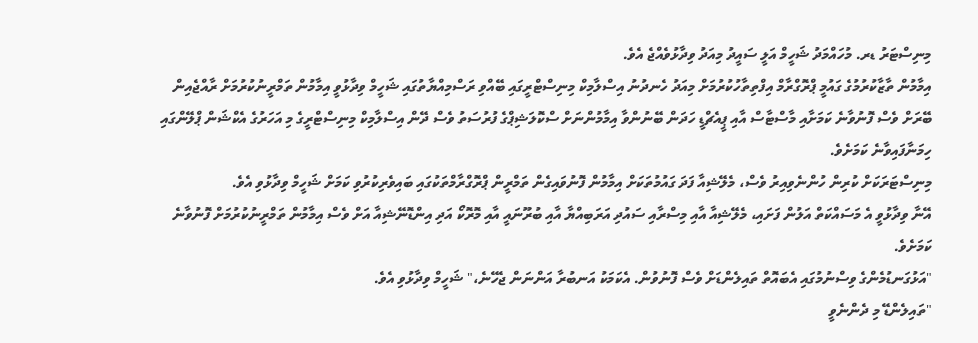މިނިސްޓަރު ޑރ. މުހައްމަދު ޝަހީމް އަލީ ސައީދު މިއަދު ވިދާޅުވެއްޖެ އެވެ.
އިމާމުން ތާޒާކުރުމުގެ ގައުމީ ޕްރޮގްރާމް އިފްތިތާހުކުރުމަށް މިއަދު ހެނދުނު އިސްލާމިކް މިނިސްޓްރީގައި ބޭއްވި ރަސްމިއްޔާތުގައި ޝަހީމް ވިދާޅުވީ އިމާމުން ތަމްރީނުކުރުމަށް ރާއްޖެއިން ބޭރަށް ވެސް ފޮނުވާނެ ކަމަށާއި މާސްޓާސް އާއި ޕީއެޗްޑީ ހަދަން ބޭނުންވާ އިމާމުންނަށް ސްކޮލަޝިޕްގެ ފުރުސަތު ވެސް ދޭން އިސްލާމިކް މިނިސްޓްރީގެ މި އަހަރުގެ އެކްޝަން ޕްލޭންގައި ހިމަނާފައިވާނެ ކަމަށެވެ.
މިނިސްޓަރަކަށް ކުރިން ހުންނެވިއިރު ވެސް، މެލޭޝިއާ ފަދަ ގައުމުތަކަށް އިމާމުން ފޮނުވައިގެން ތަމްރީން ޕްރޮގްރާމްތަކުގައި ބައިވެރިކުރުވި ކަމަށް ޝަހީމް ވިދާޅުވި އެވެ.
އޭނާ ވިދާޅުވީ އެ މަސައްކަތް އަލުން ފަށައި، މެލޭޝިއާ އާއި މިސްރާއި ސައުދި އަރަބިއްޔާ އާއި ބުރޫނައީ އާއި މޮރޮކޯ އަދި އިންޑޮނޭޝިއާ އަށް ވެސް އިމާމުން ތަމްރީނުކުރުމަށް ފޮނުވާނެ ކަމަށެވެ.
"އަޅުގަނޑުމެންގެ ވިސްނުމުގައި އެބައޮތް ތައިލެންޑަށް ވެސް ފޮނުވުން. އެކަމަކު އަނބުރާ އަންނަން ޖެހޭނެ،" ޝަހީމް ވިދާޅުވި އެވެ.
"ތައިލެންޑޭ މި ދެންނެވީ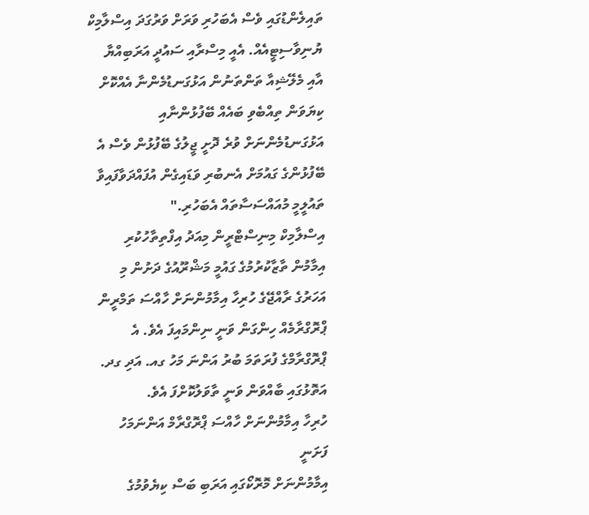ތައިލެންޑުގައި ވެސް އެބަހުރި ވަރަށް ވަރުގަދަ އިސްލާމިކް ޔުނިވާސިޓީއެއް. އެއީ މިސްރާއި ސައުދީ އަރަބިއްޔާ އާއި މެލޭޝިއާ ތަންތަނުން އަޅުގަނޑުމެންނާ އެއްކޮށް ކިޔަވަން ތިއްބެވި ބައެއް ބޭފުޅުންނާއި އަޅުގަނޑުމެންނަށް ވުރެ ދޮށީ ޖީލުގެ ބޭފުޅުން ވެސް އެ ބޭފުޅުންގެ ގައުމަށް އެނބުރި ވަޑައިގެން އުފައްދަވާފައިވާ ތައުލީމީ މުއައްސަސާތައް އެބަހުރި."
އިސްލާމިކް މިނިސްޓްރީން މިއަދު އިފްތިތާހުކުރި އިމާމުން ތާޒާކުރުމުގެ ގައުމީ މަޝްރޫއުގެ ދަށުން މި އަހަރުގެ ރާއްޖޭގެ ހުރިހާ އިމާމުންނަށް ހާއްސަ ތަމްރީން ޕްރޮގްރާމެއް ހިންގަން ވަނީ ނިންމައިފަ އެވެ. އެ ޕްރޮގްރާމްގެ ފުރަތަމަ ބުރު އަންނަ މަހު ގއ. އަދި ގދ. އަތޮޅުގައި ބާއްވަން ވަނީ ތާވަލުކޮށްފަ އެވެ.
ހުރިހާ އިމާމުންނަށް ހާއްސަ ޕްރޮގްރާމް އަންނަމަހު ފަށަނީ
އިމާމުންނަށް މޮރޮކޯގައި އަރަބި ބަސް ކިޔެވުމުގެ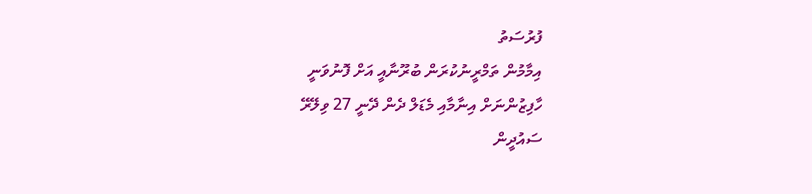ފުރުސަތު
އިމާމުން ތަމްރީނުކުރަން ބުރޫނާއީ އަށް ފޮނުވަނީ
ހާފިޒުންނަށް އިނާމާއި މެޑަލް ދެން ދޭނީ 27 ވިލޭރޭ
ސައުދީން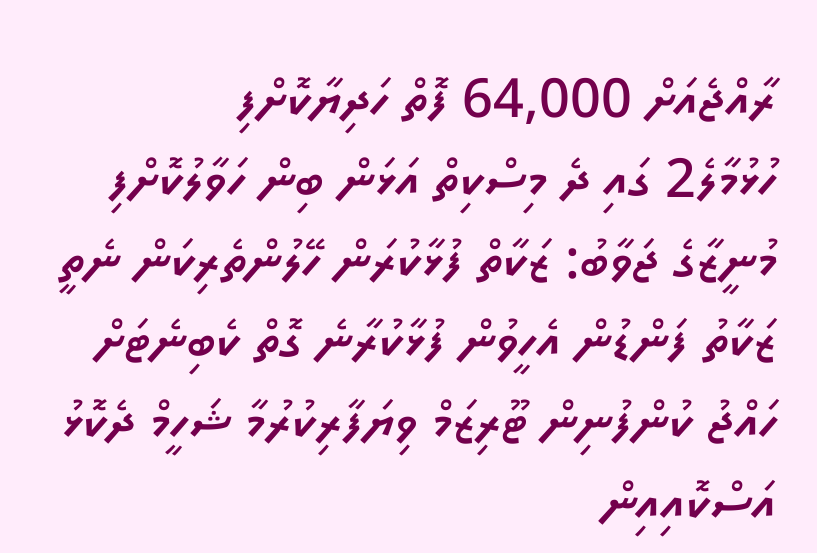ރާއްޖެއަށް 64,000 ފޮތް ހަދިޔާކޮށްފި
ހުޅުމާލެ2 ގައި ދެ މިސްކިތް އަޅަން ބިން ހަވާލުކޮށްފި
މުނީޒާގެ ޖަވާބު: ޒަކާތް ފުޅާކުރަން ހޭލުންތެރިކަން ނެތީ
ޒަކާތު ފަންޑުން އެހީވުން ފުޅާކުރާނެ ގޮތް ކެބިނެޓަށް
ހައްޖު ކުންފުނިން ޓޫރިޒަމް ވިޔަފާރިކުރުމާ ޝަހީމް ދެކޮޅު
އަސްކޮއިއިން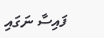ފައިސާ ނަގައި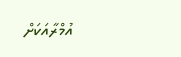އުމްރާއަކަށް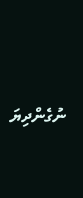ނުގެންދިޔަ